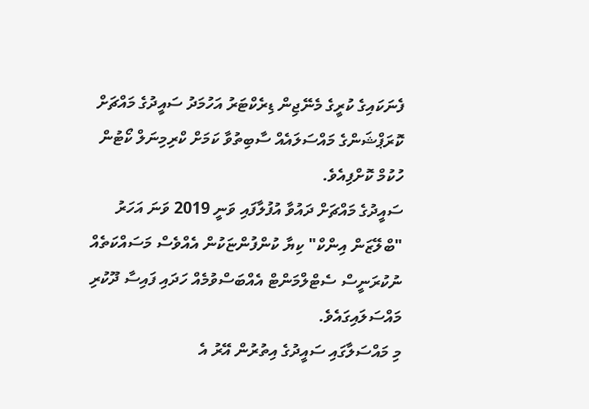ފެނަކައިގެ ކުރީގެ މެނޭޖިން ޑިރެކްޓަރު އަހުމަދު ސައީދުގެ މައްޗަށް ކޮރަޕްޝަންގެ މައްސަލައެއް ސާބިތުވާ ކަމަށް ކްރިމިނަލް ކޯޓުން ހުކުމް ކޮށްފިއެވެ.
ސައީދުގެ މައްޗަށް ދައުވާ އުފުލާފައި ވަނީ 2019 ވަނަ އަހަރު "ބްލޭޒަން އިންކް" ކިޔާ ކުންފުންޏަކުން އެއްވެސް މަސައްކަތެއް ނުކުރަނީސް ސެޓްލްމަންޓް އެއްބަސްވުމެއް ހަދައި ފައިސާ ދޫކުރި މައްސަލައިގައެވެ.
މި މައްސަލާގައި ސައީދުގެ އިތުރުން އޭރު އެ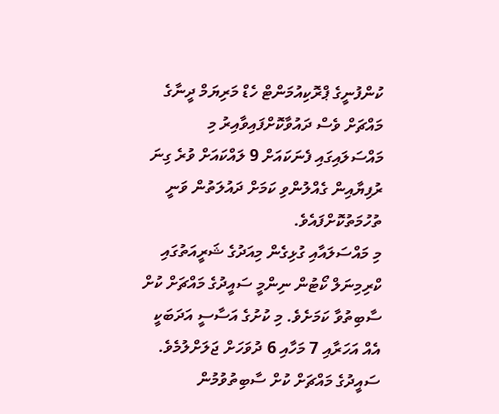ކުންފުނީގެ ޕްރޮކިއުމަންޓް ހެޑް މަރިޔަމް ދީނާގެ މައްޗަށް ވެސް ދައުވާކޮށްފައިވާއިރު މި މައްސަލައިގައި ފެނަކައަށް 9 ލައްކައަށް ވުރެ ގިނަ ރުފިޔާއިން ގެއްލުންވި ކަމަށް ދައުލަތުން ވަނީ ތުހުމަތުކޮށްފައެވެ.
މި މައްސަލައާއި ގުޅިގެން މިއަދުގެ ޝަރީއަތުގައި ކްރިމިނަލް ކޯޓުން ނިންމީ ސައީދުގެ މައްޗަށް ކުށް ސާބިތުވާ ކަމަށެވެ. މި ކުށުގެ އަސާސީ އަދަބަކީ އެއް އަހަރާއި 7 މަހާއި 6 ދުވަހަށް ޖަލަށްލުމެވެ. ސައީދުގެ މައްޗަށް ކުށް ސާބިތުވުމުން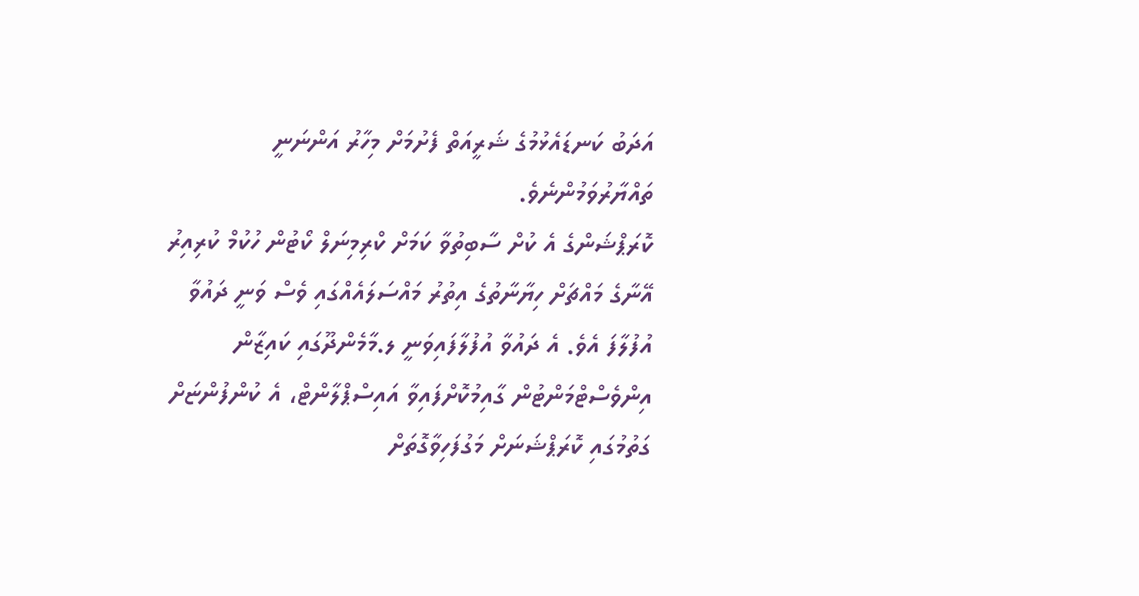އަދަބު ކަނޑައެޅުމުގެ ޝަރީއަތް ފެށުމަށް މިހާރު އަންނަނީ ތައްޔާރުވަމުންނެވެ.
ކޮރަޕްޝަންގެ އެ ކުށް ސާބިތުވާ ކަމަށް ކްރިމިނަލް ކޯޓުން ހުކުމް ކުރިއިރު އޭނާގެ މައްޗަށް ހިޔާނާތުގެ އިތުރު މައްސަލައެއްގައި ވެސް ވަނީ ދައުވާ އުފުލާފަ އެވެ. އެ ދައުވާ އުފުލާފައިވަނީ ލ.މާމެންދޫގައި ކައިޒާން އިންވެސްޓްމަންޓުން ގާއިމުކޮށްފައިވާ އައިސްޕްލާންޓް، އެ ކުންފުންޏަށް ގަތުމުގައި ކޮރަޕްޝަނަށް މަގުފަހިވާގޮތަށް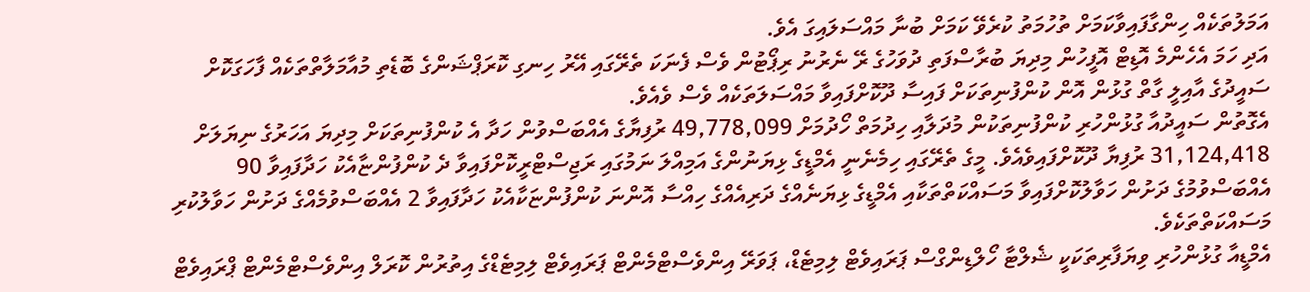އަމަލުތަކެއް ހިންގާފައިވާކަމަށް ތުހުމަތު ކުރެވޭ ކަމަށް ބުނާ މައްސަލައިގަ އެވެ.
އަދި ހަމަ އެހެންމެ އޮޑިޓް އޮފީހުން މިދިޔަ ބުރާސްފަތި ދުވަހުގެ ރޭ ނެރުނު ރިޕޯޓުން ވެސް ފެނަކަ ތެރޭގައި އޭރު ހިނގި ކޮރަޕްޝަންގެ ބޮޑެތި މުއާމަލާތްތަކެއް ފާހަގަކޮށް ސައީދުގެ އާއިލީ ގާތް ގުޅުން އޮން ކުންފުނިތަކަށް ފައިސާ ދޫކޮށްފައިވާ މައްސަލަތަކެއް ވެސް ވެއެވެ.
އެގޮތުން ސައީދުއާ ގުޅުންހުރި ކުންފުނިތަކުން މުދަލާއި ހިދުމަތް ހޯދުމަށް 49,778,099 ރުފިޔާގެ އެއްބަސްވުން ހަދާ އެ ކުންފުނިތަކަށް މިދިޔަ އަހަރުގެ ނިޔަލަށް 31,124,418 ރުފިޔާ ދޫކޮށްފައިވެއެވެ. މީގެ ތެރޭގައި ހިމެނެނީ އެމްޑީގެ ޅިޔަނުންގެ އަމިއްލަ ނަމުގައި ރަޖިސްޓްރީކޮށްފައިވާ ދެ ކުންފުންޏާއެކު ހަދާފައިވާ 90 އެއްބަސްވުމުގެ ދަށުން ހަވާލުކޮށްފައިވާ މަސައްކަތްތަކާއި އެމްޑީގެ ޅިޔަނެއްގެ ދަރިއެއްގެ ހިއްސާ އޮންނަ ކުންފުންޏަކާއެކު ހަދާފައިވާ 2 އެއްބަސްވުމެއްގެ ދަށުން ހަވާލުކުރި މަސައްކަތްތަކެވެ.
އެމްޑީއާ ގުޅުންހުރި ވިޔަފާރިތަކަކީ ޝެލްޓާ ހޯލްޑިންގްސް ޕަރައިވެޓް ލިމިޓެޑް، ޕަވަރޭ އިންވެސްޓްމެންޓް ޕަރައިވެޓް ލިމިޓެޑްގެ އިތުރުން ކޮރަލް އިންވެސްޓްމެންޓް ޕްރައިވެޓް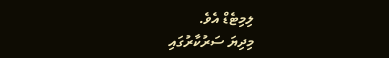ލިމިޓެޑް އެވެ.
މިދިޔަ ސަރުކާރުގައި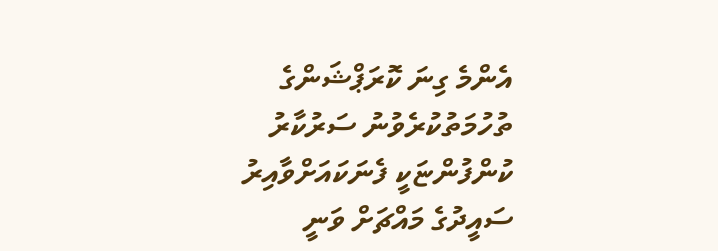އެންމެ ގިނަ ކޮރަޕްޝަންގެ ތުހުމަތުކުރެވުނު ސަރުކާރު ކުންފުންޏަކީ ފެނަކައަށްވާއިރު ސައީދުގެ މައްޗަށް ވަނީ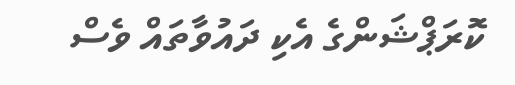ކޮރަޕްޝަންގެ އެކި ދައުވާތައް ވެސް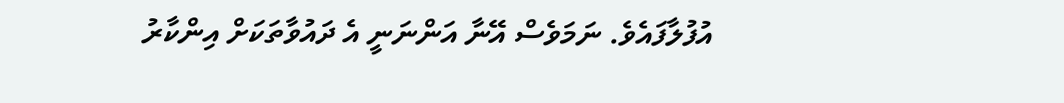އުފުލާފައެވެ. ނަމަވެސް އޭނާ އަންނަނީ އެ ދައުވާތަކަށް އިންކާރު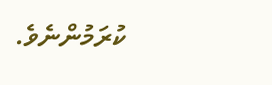ކުރަމުންނެވެ.